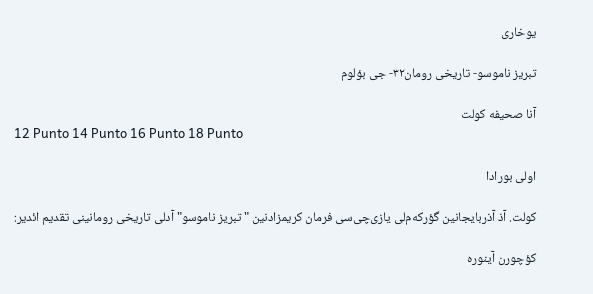یوخاری

تبریز ناموسو- تاریخی رومان۳۲- جی بؤلوم

آنا صحیفه کولت
12 Punto 14 Punto 16 Punto 18 Punto

اولی بورادا

کولت. آذ آذربایجانین گؤرکه‌م‌لی یازی‌چی‌سی فرمان کریمزادنین " تبریز ناموسو" آدلی تاریخی رومانینی تقدیم ائدیر:

کؤچور‌ن آینوره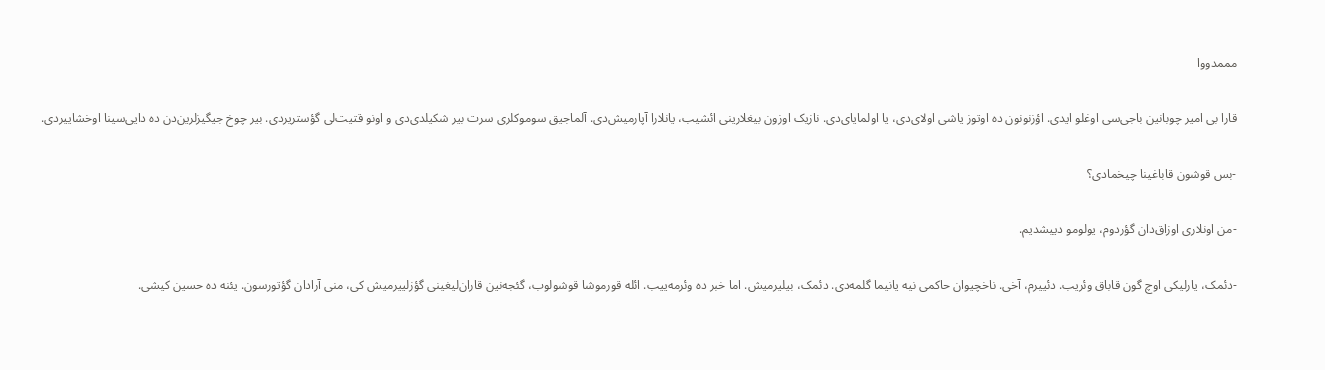مممدووا

قارا بی امیر چوبانین باجی‌سی اوغلو ایدی. اؤزنونون ده اوتوز یاشی اولای‌دی، یا اولمایای‌دی. نازیک اوزون بیغلارینی ائشیب، یانلارا آپارمیش‌دی. آلماجیق سوموکلری سرت بیر شکیلدی‌دی و اونو قتیت‌لی گؤستریردی. بیر چوخ جیگیزلرین‌دن ده دایی‌سینا اوخشاییردی.

-بس قوشون قاباغینا چیخمادی؟

-من اونلاری اوزاق‌دان گؤردوم، یولومو دییشدیم.

-دئمک، یارلیکی اوچ گون قاباق وئریب. دئییرم، آخی. ناخچیوان حاکمی نیه یانیما گلمه‌دی. دئمک، بیلیرمیش. اما خبر ده وئرمه‌ییب. ائله قورموشا قوشولوب، گئجه‌نین قاران‌لیغینی گؤزلییرمیش کی، منی آرادان گؤتورسون. یئنه ده حسین کیشی.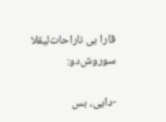قارا بی ناراحات‌لیقلا سوروش‌دو:

-دایی، بس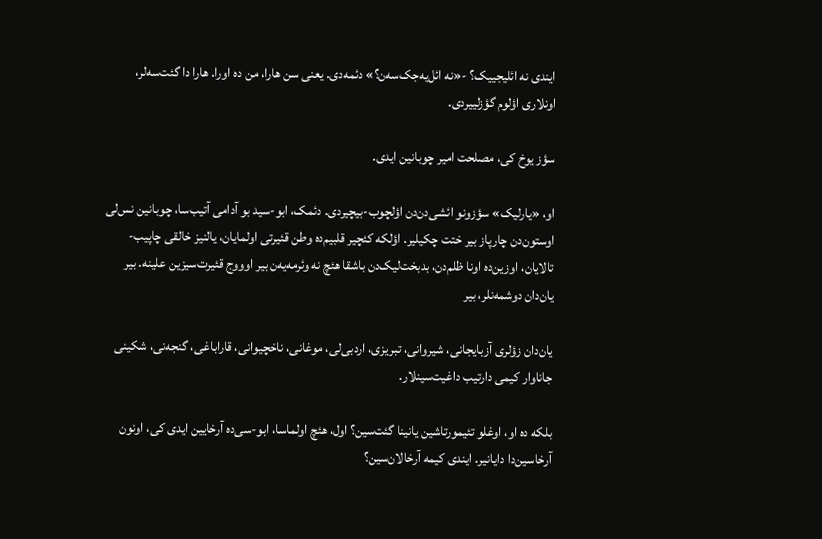ایندی نه ائلیجییک؟ -«نه ائل‌یه‌جک‌سه‌ن؟» دئمه‌دی. یعنی سن هارا، من ده اورا. هارا دا گئت‌سه‌لر، اونلاری اؤلوم گؤزلییردی.

سؤز یوخ کی، مصلحت امیر چوبانین ایدی.

او، «یارلیک» سؤزونو ائشی‌دن‌دن اؤلچوب-بیچیردی. دئمک، ابو-سید بو آدامی آتیب‌سا، چوبانین نس‌لی اوستون‌دن چارپاز بیر ختت چکیلیر. اؤلکه کئچیر قلبیم‌ده وطن قئیرتی اولمایان، یالنیز خالقی چاپیب-تالایان، اوزین‌ده اونا ظلم‌دن، بدبخت‌لیک‌دن باشقا هئچ نه وئرمه‌یه‌ن بیر اوووج قئیرت‌سیزین علینه. بیر یان‌دان دوشمه‌نلر، بیر

یان‌دان زؤلری آزبایجانی، شیروانی، تبریزی، اردبی‌لی، موغانی، ناخچیوانی، قاراباغی، گنجه‌نی، شکینی جاناوار کیمی دارتیب داغیت‌سینلار.

بلکه ده او، اوغلو تئیمورتاشین یانینا گئت‌سین؟ اول، هئچ اولماسا، ابو-سی‌ده آرخایین ایدی کی، اونون آرخاسین‌دا دایانیر. ایندی کیمه آرخالان‌سین؟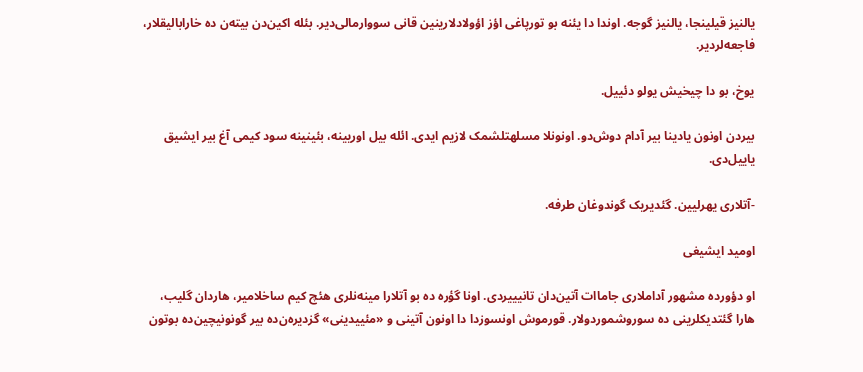یالنیز قیلینجا، یالنیز گوجه. اوندا دا یئنه بو تورپاغی اؤز اؤولادلارینین قانی سووارمالی‌دیر. بئله اکین‌دن بیته‌ن ده خارابالیقلار، فاجعه‌لردیر.

یوخ، بو دا چیخیش یولو دئییل.

بیردن اونون یادینا بیر آدام دوش‌دو. اونونلا مسلهتلشمک لازیم ایدی. ائله بیل اوریینه، بئینینه سود کیمی آغ بیر ایشیق یاییل‌دی.

-آتلاری یهرلیین. گئدیریک گوندوغان طرفه.

اومید ایشیغی

او دؤورده مشهور آداملاری جاماات آتین‌دان تانیییردی. اونا گؤره ده بو آتلارا مینه‌نلری هئچ کیم ساخلامیر، هاردان گلیب، هارا گئتدیکلرینی ده سوروشموردولار. قورموش اونسوزدا دا اونون آتینی و «مئییدینی» گزدیره‌ن‌ده بیر گونونیچین‌ده بوتون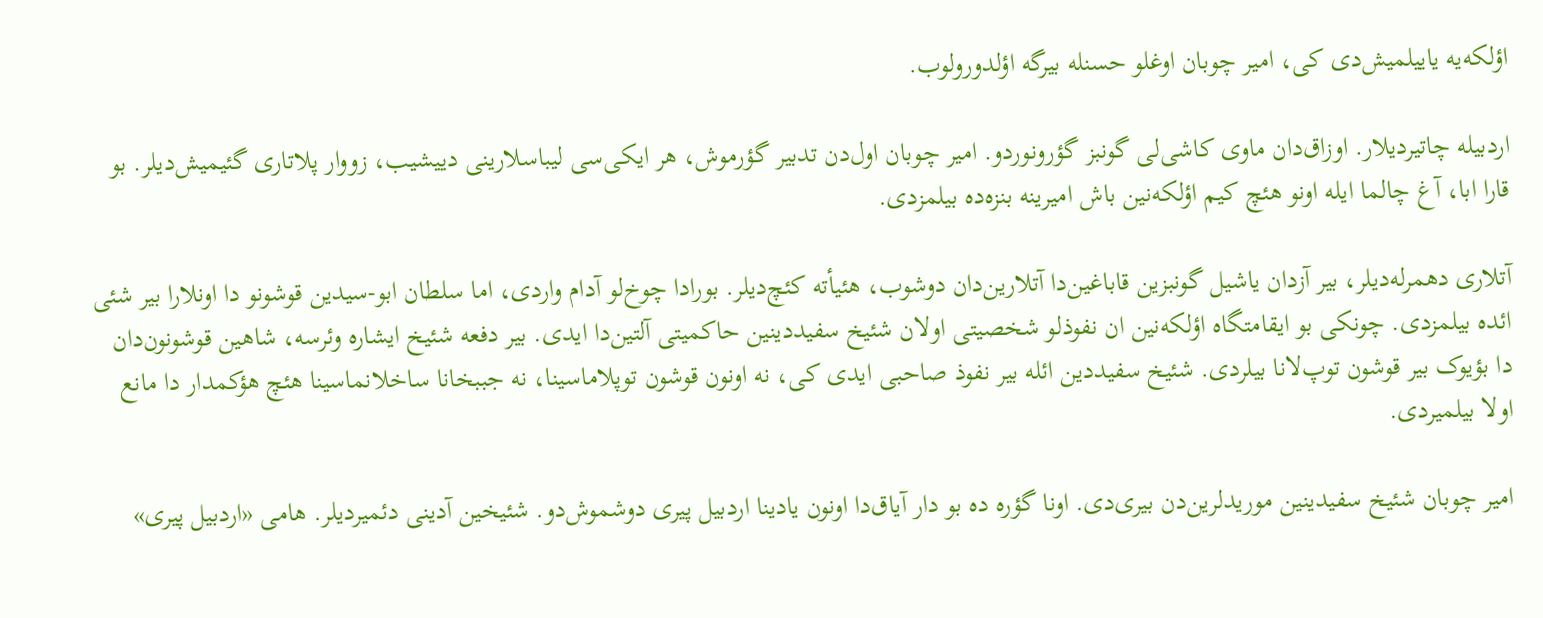اؤلکه‌یه یاییلمیش‌دی کی، امیر چوبان اوغلو حسنله بیرگه اؤلدورولوب.

اردبیله چاتیردیلار. اوزاق‌دان ماوی کاشی‌لی گونبز گؤرونوردو. امیر چوبان اول‌دن تدبیر گؤرموش، هر ایکی‌سی لیباسلارینی دییشیب، زووار پلاتاری گئیمیش‌دیلر. بو قارا ابا، آغ چالما ایله اونو هئچ کیم اؤلکه‌نین باش امیرینه بنزه‌ده بیلمزدی.

آتلاری دهمرله‌دیلر، بیر آزدان یاشیل گونبزین قاباغین‌دا آتلارین‌دان دوشوب، هئیأته کئچ‌دیلر. بورادا چوخ‌لو آدام واردی، اما سلطان ابو-سیدین قوشونو دا اونلارا بیر شئی ائده بیلمزدی. چونکی بو ایقامتگاه اؤلکه‌نین ان نفوذلو شخصیتی اولان شئیخ سفیددینین حاکمیتی آلتین‌دا ایدی. بیر دفعه شئیخ ایشاره وئرسه، شاهین قوشونون‌دان دا بؤیوک بیر قوشون توپ‌لانا بیلردی. شئیخ سفیددین ائله بیر نفوذ صاحبی ایدی کی، نه اونون قوشون توپلاماسینا، نه جببخانا ساخلانماسینا هئچ هؤکمدار دا مانع اولا بیلمیردی.

امیر چوبان شئیخ سفیدینین موریدلرین‌دن بیری‌دی. اونا گؤره ده بو دار آیاق‌دا اونون یادینا اردبیل پیری دوشموش‌دو. شئیخین آدینی دئمیردیلر. هامی «اردبیل پیری»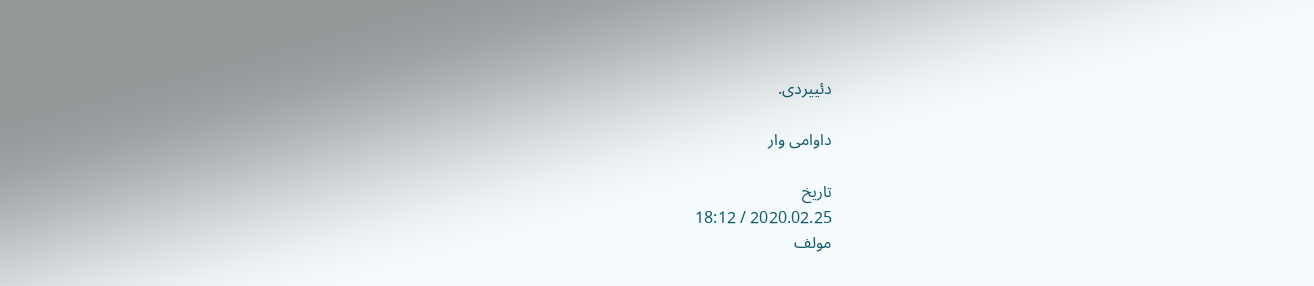دئییردی.

داوامی وار

تاریخ
2020.02.25 / 18:12
مولف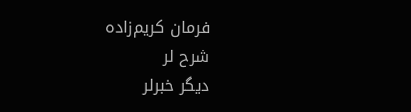فرمان کریم‌زاده
شرح لر
دیگر خبرلر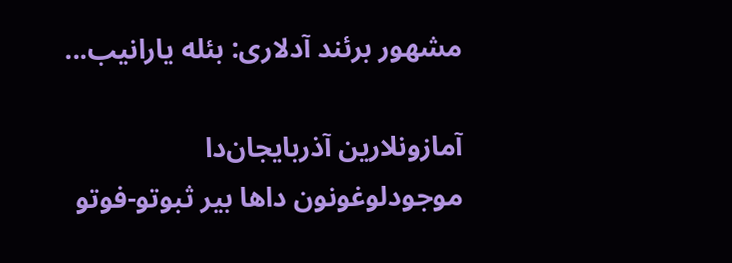مشهور برئند آدلاری: بئله یارانیب...

آمازونلارین آذربایجان‌دا موجودلوغونون داها بیر ثبوتو-فوتو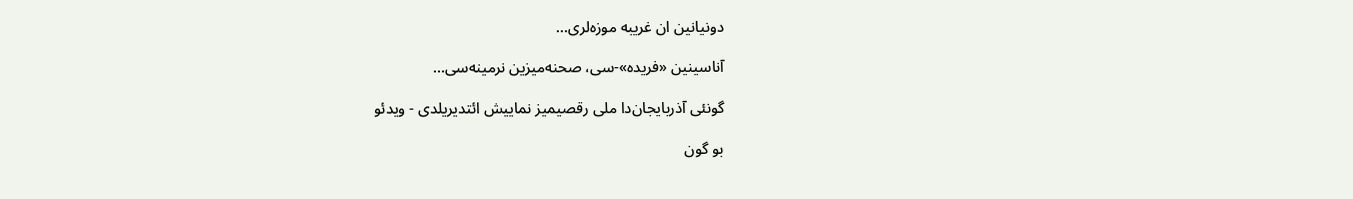دونیانین ان غریبه موزه‌لری…

آناسینین «فریده»-سی، صحنه‌میزین نرمینه‌سی…

گونئی آذربایجان‌دا ملی رقصیمیز نماییش ائتدیریلدی - ویدئو

بو گون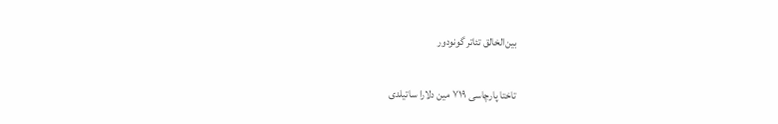بین‌الخالق تئاتر گونودور

تاختا پارچاسی ۷۱۹ مین دلارا ساتیلدی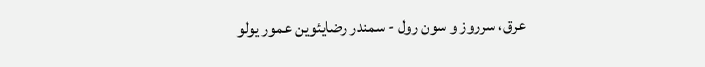عرق، سرروز و سون رول - سمندر رضایئوین عمور یولو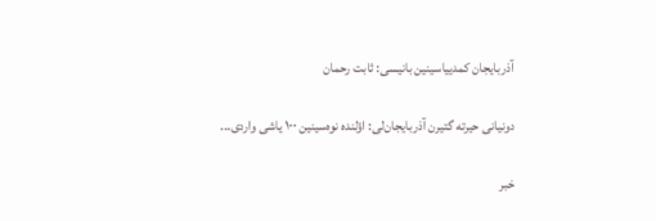آذربایجان کمدییاسینین بانیسی: ثابت رحمان

دونیانی حیرته گتیرن آذربایجان‌لی: اؤلنده نوه‌سینین ۱۰۰ یاشی واردی...

خبر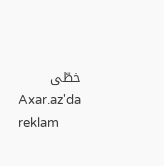خطّی
Axar.az'da reklam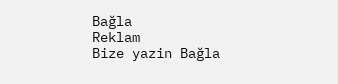Bağla
Reklam
Bize yazin Bağla